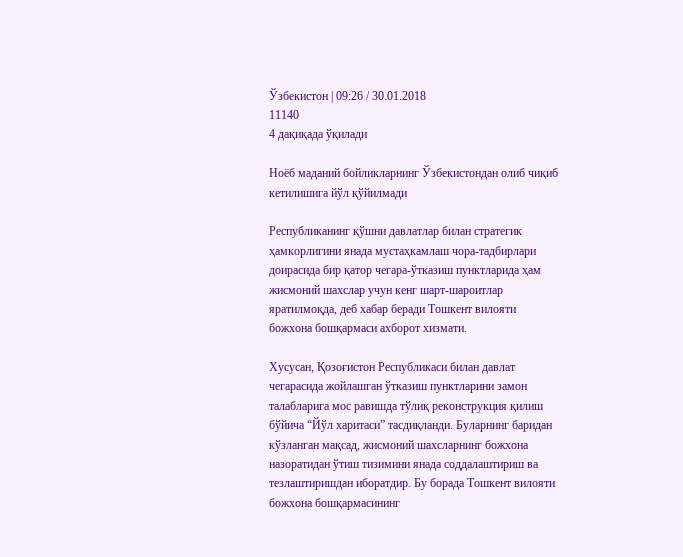Ўзбекистон | 09:26 / 30.01.2018
11140
4 дақиқада ўқилади

Ноёб маданий бойликларнинг Ўзбекистондан олиб чиқиб кетилишига йўл қўйилмади

Республиканинг қўшни давлатлар билан стратегик ҳамкорлигини янада мустаҳкамлаш чора-тадбирлари доирасида бир қатор чегара-ўтказиш пунктларида ҳам жисмоний шахслар учун кенг шарт-шароитлар яратилмоқда, деб хабар беради Тошкент вилояти божхона бошқармаси ахборот хизмати.

Хусусан, Қозоғистон Республикаси билан давлат чегарасида жойлашган ўтказиш пунктларини замон талабларига мос равишда тўлиқ реконструкция қилиш бўйича “Йўл харитаси” тасдиқланди. Буларнинг баридан кўзланган мақсад, жисмоний шахсларнинг божхона назоратидан ўтиш тизимини янада соддалаштириш ва тезлаштиришдан иборатдир. Бу борада Тошкент вилояти божхона бошқармасининг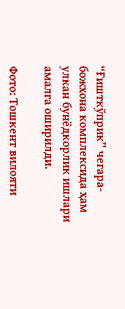“Ғишткўприк” чегара-божхона комплексида ҳам улкан бунёдкорлик ишлари амалга оширилди.

Фото: Тошкент вилояти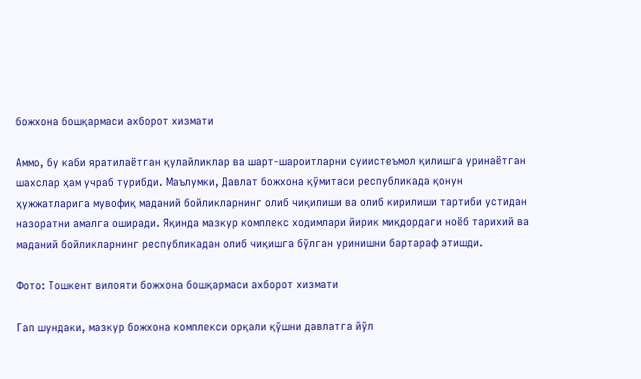божхона бошқармаси ахборот хизмати

Аммо, бу каби яратилаётган қулайликлар ва шарт-шароитларни суиистеъмол қилишга уринаётган шахслар ҳам учраб турибди. Маълумки, Давлат божхона қўмитаси республикада қонун ҳужжатларига мувофиқ маданий бойликларнинг олиб чиқилиши ва олиб кирилиши тартиби устидан назоратни амалга оширади. Яқинда мазкур комплекс ходимлари йирик миқдордаги ноёб тарихий ва маданий бойликларнинг республикадан олиб чиқишга бўлган уринишни бартараф этишди.

Фото: Тошкент вилояти божхона бошқармаси ахборот хизмати

Гап шундаки, мазкур божхона комплекси орқали қўшни давлатга йўл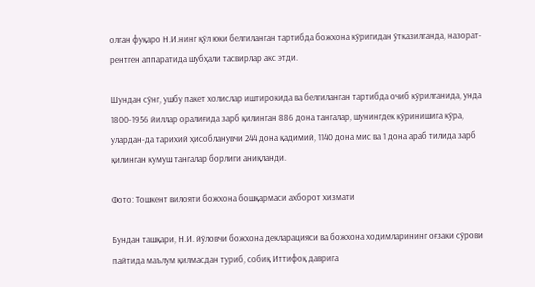олган фуқаро Н.И.нинг қўл юки белгиланган тартибда божхона кўригидан ўтказилганда, назорат-рентген аппаратида шубҳали тасвирлар акс этди.

Шундан сўнг, ушбу пакет холислар иштирокида ва белгиланган тартибда очиб кўрилганида, унда 1800-1956 йиллар оралиғида зарб қилинган 886 дона тангалар, шунингдек кўринишига кўра, улардан-да тарихий ҳисобланувчи 244 дона қадимий, 1140 дона мис ва 1 дона араб тилида зарб қилинган кумуш тангалар борлиги аниқланди.

Фото: Тошкент вилояти божхона бошқармаси ахборот хизмати

Бундан ташқари, Н.И. йўловчи божхона декларацияси ва божхона ходимларининг оғзаки сўрови пайтида маълум қилмасдан туриб, собиқ Иттифоқ даврига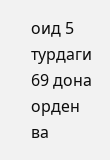оид 5 турдаги 69 дона орден ва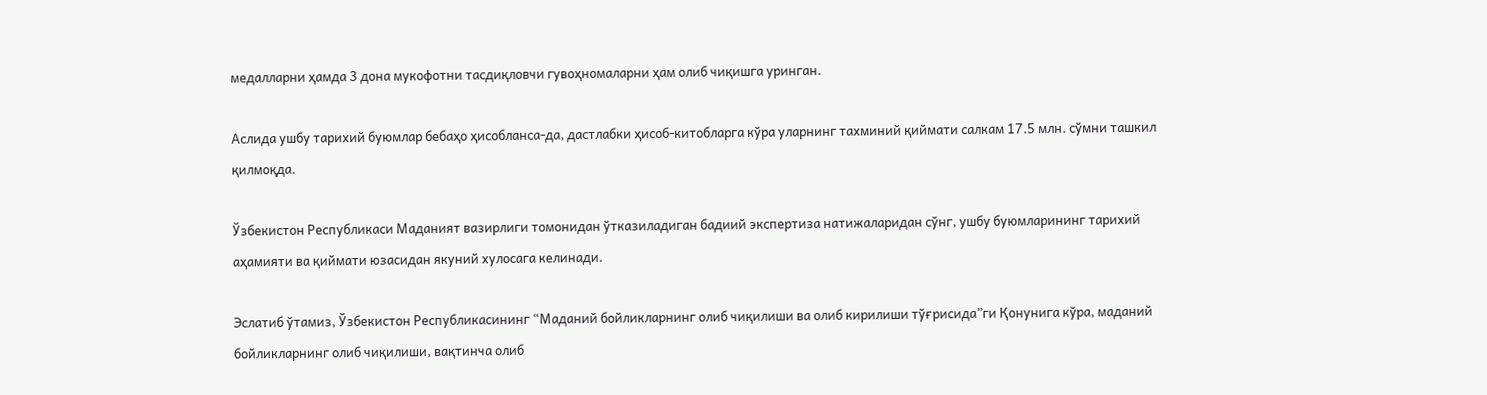медалларни ҳамда 3 дона мукофотни тасдиқловчи гувоҳномаларни ҳам олиб чиқишга уринган.

Аслида ушбу тарихий буюмлар бебаҳо ҳисобланса-да, дастлабки ҳисоб-китобларга кўра уларнинг тахминий қиймати салкам 17.5 млн. сўмни ташкил қилмоқда.

Ўзбекистон Республикаси Маданият вазирлиги томонидан ўтказиладиган бадиий экспертиза натижаларидан сўнг, ушбу буюмларининг тарихий аҳамияти ва қиймати юзасидан якуний хулосага келинади.

Эслатиб ўтамиз, Ўзбекистон Республикасининг “Маданий бойликларнинг олиб чиқилиши ва олиб кирилиши тўғрисида”ги Қонунига кўра, маданий бойликларнинг олиб чиқилиши, вақтинча олиб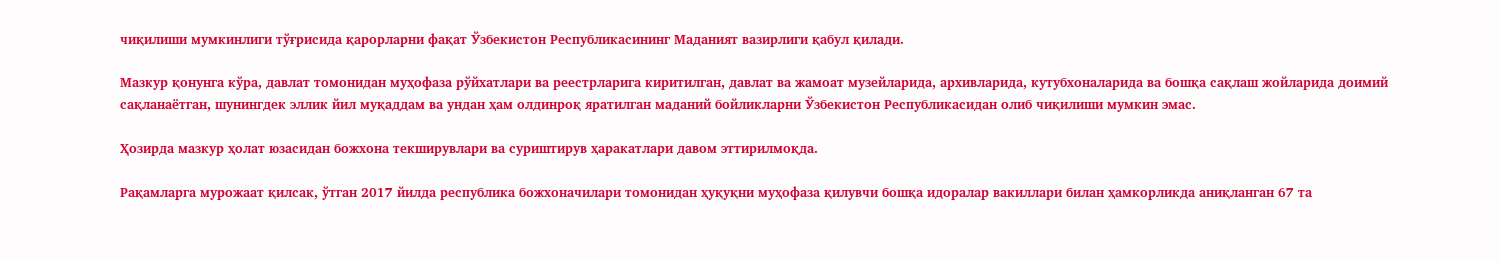чиқилиши мумкинлиги тўғрисида қарорларни фақат Ўзбекистон Республикасининг Маданият вазирлиги қабул қилади.

Мазкур қонунга кўра, давлат томонидан муҳофаза рўйхатлари ва реестрларига киритилган, давлат ва жамоат музейларида, архивларида, кутубхоналарида ва бошқа сақлаш жойларида доимий сақланаётган, шунингдек эллик йил муқаддам ва ундан ҳам олдинроқ яратилган маданий бойликларни Ўзбекистон Республикасидан олиб чиқилиши мумкин эмас.

Ҳозирда мазкур ҳолат юзасидан божхона текширувлари ва суриштирув ҳаракатлари давом эттирилмоқда.

Рақамларга мурожаат қилсак, ўтган 2017 йилда республика божхоначилари томонидан ҳуқуқни муҳофаза қилувчи бошқа идоралар вакиллари билан ҳамкорликда аниқланган 67 та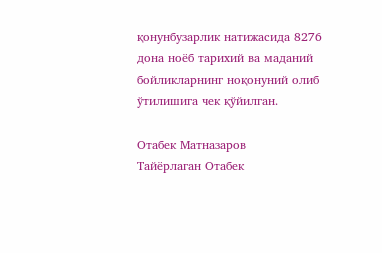қонунбузарлик натижасида 8276 дона ноёб тарихий ва маданий бойликларнинг ноқонуний олиб ўтилишига чек қўйилган.

Отабек Матназаров
Тайёрлаган Отабек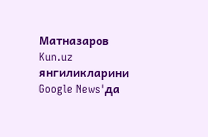Матназаров
Kun.uz янгиликларини Google News'да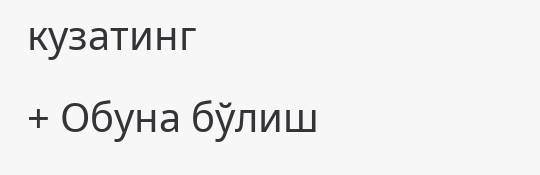кузатинг
+ Обуна бўлиш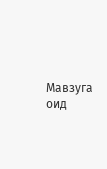Мавзуга оид